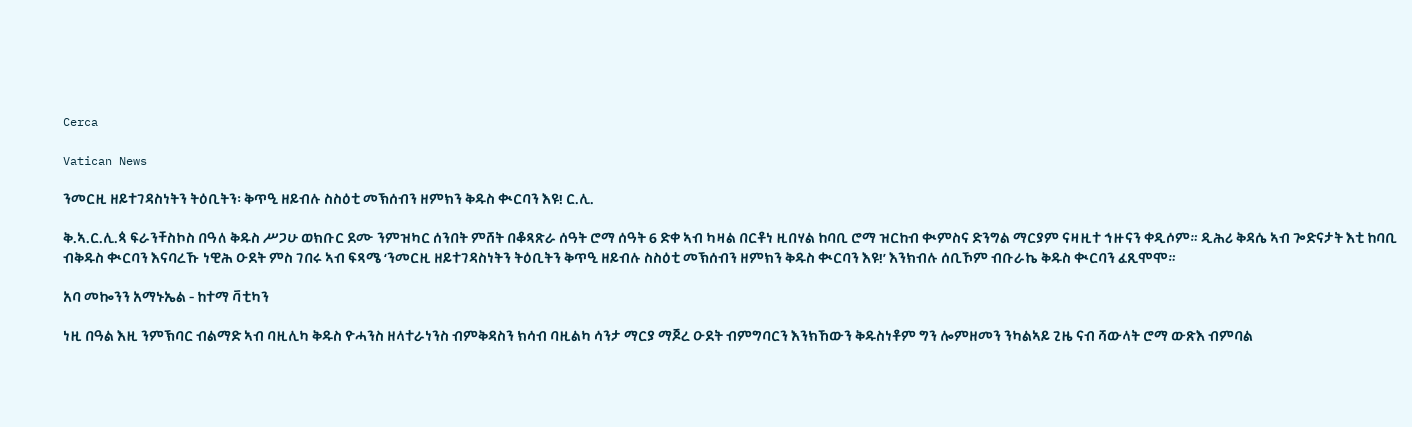Cerca

Vatican News

ንመርዚ ዘይተገዳስነትን ትዕቢትን፡ ቅጥዒ ዘይብሉ ስስዕቲ መኽሰብን ዘምክን ቅዱስ ቊርባን እዩ! ር.ሊ.

ቅ.ኣ.ር.ሊ.ጳ ፍራንቸስኮስ በዓለ ቅዱስ ሥጋሁ ወክቡር ደሙ ንምዝካር ሰንበት ምሸት በቆጻጽራ ሰዓት ሮማ ሰዓት 6 ድቀ ኣብ ካዛል በርቶነ ዚበሃል ከባቢ ሮማ ዝርከብ ቊምስና ድንግል ማርያም ናዛዚተ ኅዙናን ቀዲሶም። ዲሕሪ ቅዳሴ ኣብ ጐድናታት እቲ ከባቢ ብቅዱስ ቊርባን እናባረኹ ነዊሕ ዑደት ምስ ገበሩ ኣብ ፍጻሜ ‘ንመርዚ ዘይተገዳስነትን ትዕቢትን ቅጥዒ ዘይብሉ ስስዕቲ መኽሰብን ዘምክን ቅዱስ ቊርባን እዩ!’ እንክብሉ ሰቢኾም ብቡራኬ ቅዱስ ቊርባን ፈጺሞሞ።

አባ መኰንን አማኑኤል - ከተማ ቫቲካን

ነዚ በዓል እዚ ንምኽባር ብልማድ ኣብ ባዚሊካ ቅዱስ ዮሓንስ ዘላተራነንስ ብምቅዳስን ክሳብ ባዚልካ ሳንታ ማርያ ማጆረ ዑደት ብምግባርን እንክኸውን ቅዱስነቶም ግን ሎምዘመን ንካልኣይ ጊዜ ናብ ሻውላት ሮማ ውጽእ ብምባል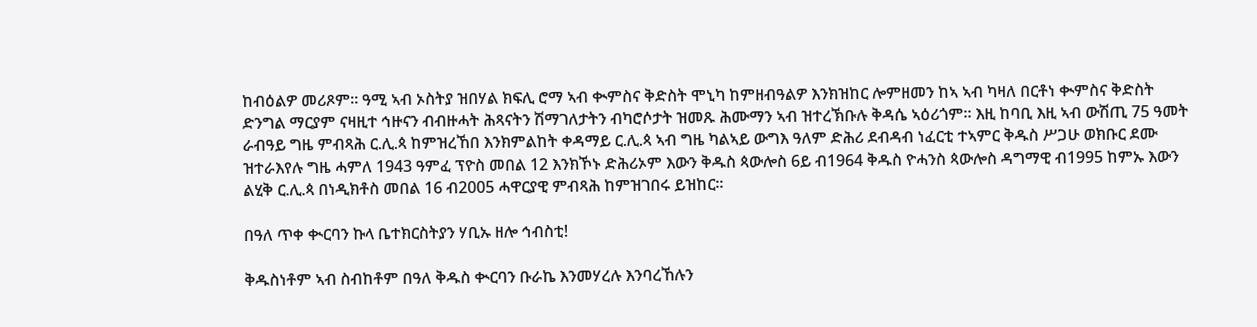ከብዕልዎ መሪጾም። ዓሚ ኣብ ኦስትያ ዝበሃል ክፍሊ ሮማ ኣብ ቊምስና ቅድስት ሞኒካ ከምዘብዓልዎ እንክዝከር ሎምዘመን ከኣ ኣብ ካዛለ በርቶነ ቊምስና ቅድስት ድንግል ማርያም ናዛዚተ ኅዙናን ብብዙሓት ሕጻናትን ሽማገለታትን ብካሮሶታት ዝመጹ ሕሙማን ኣብ ዝተረኽቡሉ ቅዳሴ ኣዕሪጎም። እዚ ከባቢ እዚ ኣብ ውሽጢ 75 ዓመት ራብዓይ ግዜ ምብጻሕ ር.ሊ.ጳ ከምዝረኸበ እንክምልከት ቀዳማይ ር.ሊ.ጳ ኣብ ግዜ ካልኣይ ውግእ ዓለም ድሕሪ ደብዳብ ነፈርቲ ተኣምር ቅዱስ ሥጋሁ ወክቡር ደሙ ዝተራእየሉ ግዜ ሓምለ 1943 ዓምፈ ፕዮስ መበል 12 እንክኾኑ ድሕሪኦም እውን ቅዱስ ጳውሎስ 6ይ ብ1964 ቅዱስ ዮሓንስ ጳውሎስ ዳግማዊ ብ1995 ከምኡ እውን ልሂቅ ር.ሊ.ጳ በነዲክቶስ መበል 16 ብ2005 ሓዋርያዊ ምብጻሕ ከምዝገበሩ ይዝከር።

በዓለ ጥቀ ቊርባን ኩላ ቤተክርስትያን ሃቢኡ ዘሎ ኅብስቲ!

ቅዱስነቶም ኣብ ስብከቶም በዓለ ቅዱስ ቊርባን ቡራኬ እንመሃረሉ እንባረኸሉን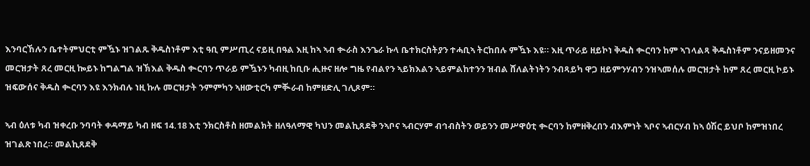እንባርኸሉን ቤተትምህርቲ ምዃኑ ዝገልጹ ቅዱስነቶም እቲ ዓቢ ምሥጢረ ናይዚ በዓል እዚ ከኣ ኣብ ቊራስ እንጌራ ኩላ ቤተክርስትያን ተሓቢኣ ትርከበሉ ምዃኑ እዩ። እዚ ጥራይ ዘይኮነ ቅዱስ ቊርባን ከም ኣገላልጻ ቅዱስነቶም ንናይዘመንና መርዝታት ጸረ መርዚ ኰይኑ ከግልግል ዝኽእል ቅዱስ ቊርባን ጥራይ ምዃኑን ካብዚ ከቢቡ ሒዙና ዘሎ ግዜ የብልየን ኣይክእልን ኣይምልከተንን ዝብል ሸለልትነትን ንብጻይካ ዋጋ ዘይምንሃብን ንዝኣመሰሉ መርዝታት ከም ጸረ መርዚ ኮይኑ ዝፍውሰና ቅዱስ ቊርባን እዩ እንክብሉ ነዚ ኩሉ መርዝታት ንምምካን ኣዘውቲርካ ምቚራብ ከምዘድሊ ገሊጾም።

ኣብ ዕለቱ ካብ ዝቀረቡ ንባባት ቀዳማይ ካብ ዘፍ 14.18 እቲ ንክርስቶስ ዘመልክት ዘለዓለማዊ ካህን መልኪጸደቅ ንኣቦና ኣብርሃም ብኅብስትን ወይንን መሥዋዕቲ ቊርባን ከምዘቅረበን ብእምነት ኣቦና ኣብርሃብ ከኣ ዕሽር ይህቦ ከምዝነበረ ዝገልጽ ነበረ። መልኪጸደቅ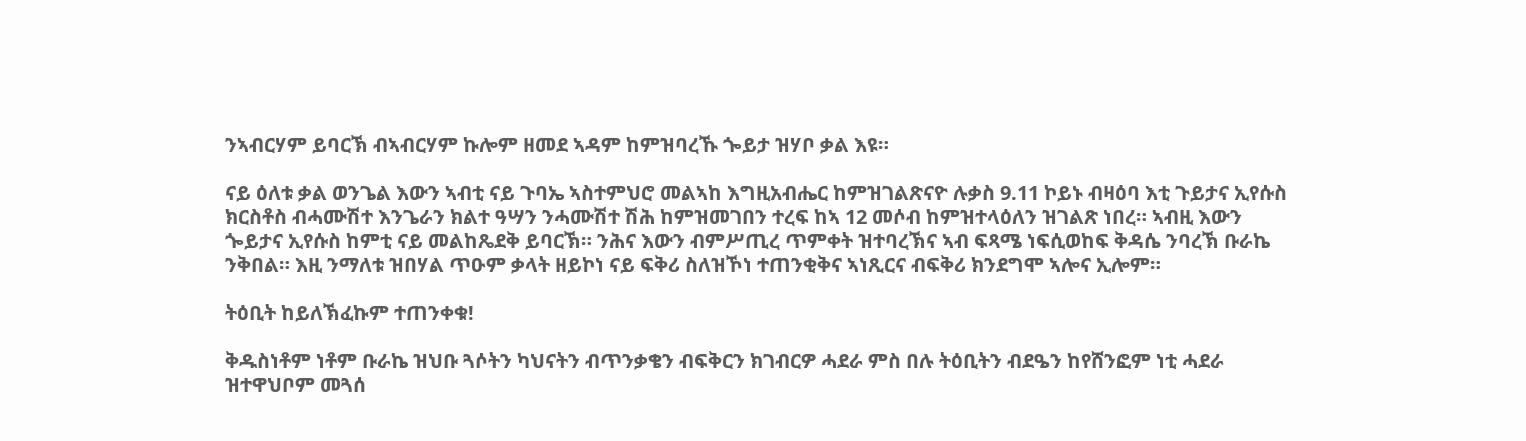ንኣብርሃም ይባርኽ ብኣብርሃም ኩሎም ዘመደ ኣዳም ከምዝባረኹ ጐይታ ዝሃቦ ቃል እዩ።

ናይ ዕለቱ ቃል ወንጌል እውን ኣብቲ ናይ ጉባኤ ኣስተምህሮ መልኣከ እግዚአብሔር ከምዝገልጽናዮ ሉቃስ 9.11 ኮይኑ ብዛዕባ እቲ ጉይታና ኢየሱስ ክርስቶስ ብሓሙሽተ እንጌራን ክልተ ዓሣን ንሓሙሽተ ሽሕ ከምዝመገበን ተረፍ ከኣ 12 መሶብ ከምዝተላዕለን ዝገልጽ ነበረ። ኣብዚ እውን ጐይታና ኢየሱስ ከምቲ ናይ መልከጼደቅ ይባርኽ። ንሕና እውን ብምሥጢረ ጥምቀት ዝተባረኽና ኣብ ፍጻሜ ነፍሲወከፍ ቅዳሴ ንባረኽ ቡራኬ ንቅበል። እዚ ንማለቱ ዝበሃል ጥዑም ቃላት ዘይኮነ ናይ ፍቅሪ ስለዝኾነ ተጠንቂቅና ኣነጺርና ብፍቅሪ ክንደግሞ ኣሎና ኢሎም።

ትዕቢት ከይለኽፈኩም ተጠንቀቁ!

ቅዱስነቶም ነቶም ቡራኬ ዝህቡ ጓሶትን ካህናትን ብጥንቃቄን ብፍቅርን ክገብርዎ ሓደራ ምስ በሉ ትዕቢትን ብደዔን ከየሸንፎም ነቲ ሓደራ ዝተዋህቦም መጓሰ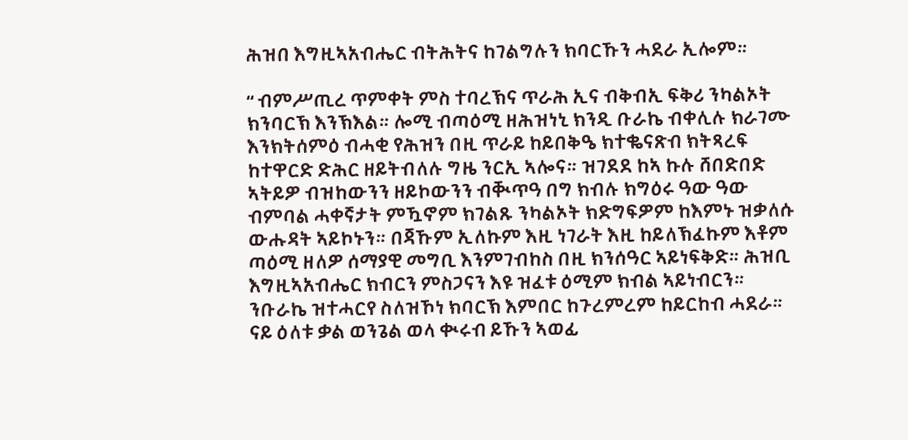ሕዝበ እግዚኣአብሔር ብትሕትና ከገልግሉን ክባርኹን ሓደራ ኢሎም።

“ ብምሥጢረ ጥምቀት ምስ ተባረኽና ጥራሕ ኢና ብቅብኢ ፍቅሪ ንካልኦት ክንባርኽ እንኽእል። ሎሚ ብጣዕሚ ዘሕዝነኒ ክንዲ ቡራኬ ብቀሊሉ ክራገሙ እንክትሰምዕ ብሓቂ የሕዝን በዚ ጥራይ ከይበቅዔ ክተቈናጽብ ክትጻረፍ ከተዋርድ ድሕር ዘይትብለሉ ግዜ ንርኢ ኣሎና። ዝገደደ ከኣ ኩሉ ሸበድበድ ኣትይዎ ብዝከውንን ዘይኮውንን ብቚጥዓ በግ ክብሉ ክግዕሩ ዓው ዓው ብምባል ሓቀኛታት ምዃኖም ክገልጹ ንካልኦት ክድግፍዎም ከእምኑ ዝቃለሱ ውሑዳት ኣይኮኑን። በጃኹም ኢለኩም እዚ ነገራት እዚ ከይለኽፈኩም እቶም ጣዕሚ ዘለዎ ሰማያዊ መግቢ እንምገብከስ በዚ ክንሰዓር ኣይነፍቅድ። ሕዝቢ እግዚኣአብሔር ክብርን ምስጋናን እዩ ዝፈቱ ዕሚም ክብል ኣይነብርን። ንቡራኬ ዝተሓርየ ስለዝኾነ ክባርኽ እምበር ከጉረምረም ከይርከብ ሓደራ። ናይ ዕለቱ ቃል ወንጌል ወላ ቊሩብ ይኹን ኣወፊ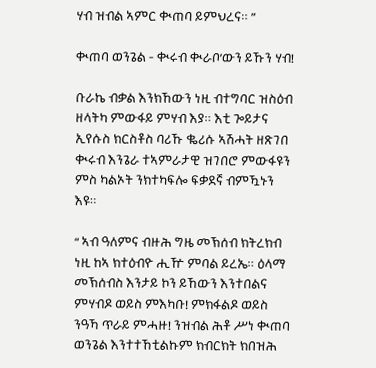ሃብ ዝብል ኣምር ቊጠባ ይምህረና። ”

ቊጠባ ወንጌል - ቊሩብ ቊራቦ’ውን ይኹን ሃብ!

ቡራኬ ብቃል እንክኸውን ነዚ ብተግባር ዝስዕብ ዘላትካ ምውፋይ ምሃብ እያ። እቲ ጐይታና ኢየሱስ ክርስቶስ ባሪኹ ቈሪሱ ኣሽሓት ዘጽገበ ቊሩብ እንጌራ ተኣምራታዊ ዝገበሮ ምውፋዩን ምስ ካልኦት ንክተካፍሎ ፍቃደኛ ብምዃኑን እዩ።

“ ኣብ ዓለምና ብዙሕ ግዜ መኽሰብ ክትረክብ ነዚ ከኣ ክተዕብዮ ሒዅ ምባል ይረኤ። ዕላማ መኽሰብስ እንታይ ኮን ይኸውን እንተበልና ምሃብዶ ወይስ ምእካቡ! ምክፋልዶ ወይስ ንዓኻ ጥራይ ምሓዙ! ንዝብል ሕቶ ሥነ ቊጠባ ወንጌል እንተተኸቲልኩም ክብርክት ክበዝሕ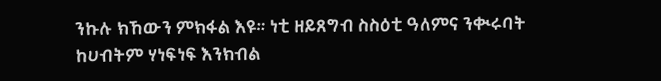ንኩሉ ክኸውን ምክፋል እዩ። ነቲ ዘይጸግብ ስስዕቲ ዓለምና ንቊሩባት ከሀብትም ሃነፍነፍ እንክብል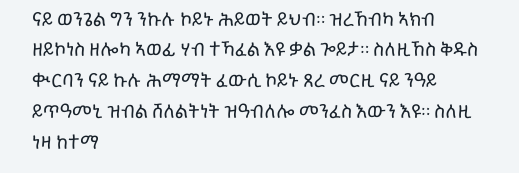ናይ ወንጌል ግን ንኩሉ ኮይኑ ሕይወት ይህብ። ዝረኸብካ ኣክብ ዘይኮነስ ዘሎካ ኣወፊ ሃብ ተኻፈል እዩ ቃል ጐይታ። ስለዚኸስ ቅዱስ ቊርባን ናይ ኩሉ ሕማማት ፈውሲ ኮይኑ ጸረ መርዚ ናይ ንዓይ ይጥዓመኒ ዝብል ሸለልትነት ዝዓብለሎ መንፈስ እውን እዩ። ስለዚ ነዛ ከተማ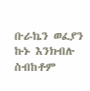ቡራኬን ወፈያን ኩኑ እንክብሉ ስብከቶም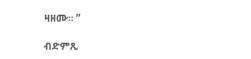ዛዘሙ። ”

ብድምጺ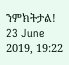ንምክትታል!
23 June 2019, 19:22